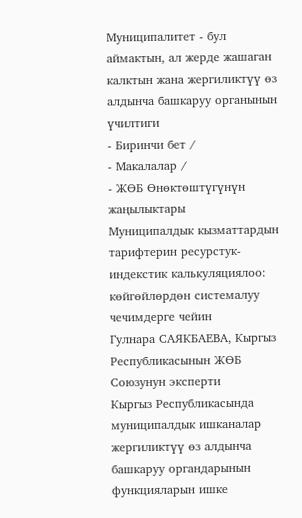Муниципалитет - бул аймактын, ал жерде жашаган калктын жана жергиликтүү өз алдынча башкаруу органынын үчилтиги
- Биринчи бет /
- Макалалар /
- ЖӨБ Өнөктөштүгүнүн жаңылыктары
Муниципалдык кызматтардын тарифтерин ресурстук-индекстик калькуляциялоо: көйгөйлөрдөн системалуу чечимдерге чейин
Гулнара САЯКБАЕВА, Кыргыз Республикасынын ЖӨБ Союзунун эксперти
Кыргыз Республикасында муниципалдык ишканалар жергиликтүү өз алдынча башкаруу органдарынын функцияларын ишке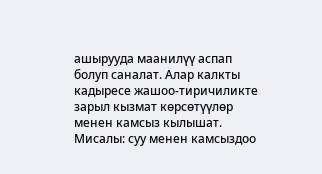ашырууда маанилүү аспап болуп саналат. Алар калкты кадыресе жашоо-тиричиликте зарыл кызмат көрсөтүүлөр менен камсыз кылышат. Мисалы: суу менен камсыздоо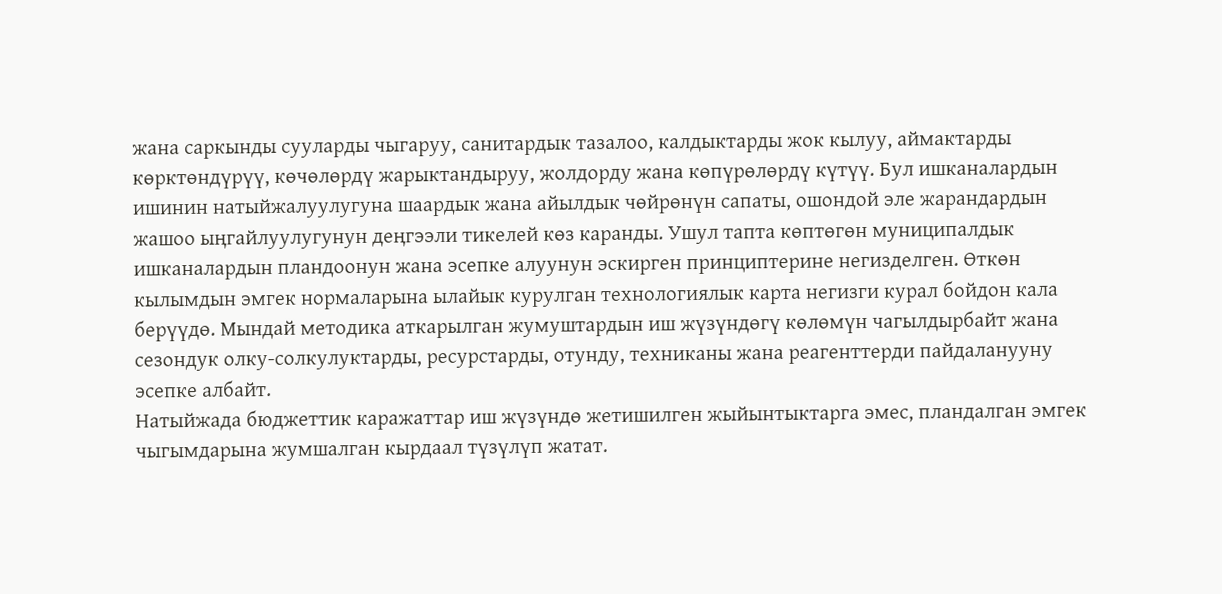жана саркынды сууларды чыгаруу, санитардык тазалоо, калдыктарды жок кылуу, аймактарды көрктөндүрүү, көчөлөрдү жарыктандыруу, жолдорду жана көпүрөлөрдү күтүү. Бул ишканалардын ишинин натыйжалуулугуна шаардык жана айылдык чөйрөнүн сапаты, ошондой эле жарандардын жашоо ыңгайлуулугунун деңгээли тикелей көз каранды. Ушул тапта көптөгөн муниципалдык ишканалардын пландоонун жана эсепке алуунун эскирген принциптерине негизделген. Өткөн кылымдын эмгек нормаларына ылайык курулган технологиялык карта негизги курал бойдон кала берүүдө. Мындай методика аткарылган жумуштардын иш жүзүндөгү көлөмүн чагылдырбайт жана сезондук олку-солкулуктарды, ресурстарды, отунду, техниканы жана реагенттерди пайдаланууну эсепке албайт.
Натыйжада бюджеттик каражаттар иш жүзүндө жетишилген жыйынтыктарга эмес, пландалган эмгек чыгымдарына жумшалган кырдаал түзүлүп жатат.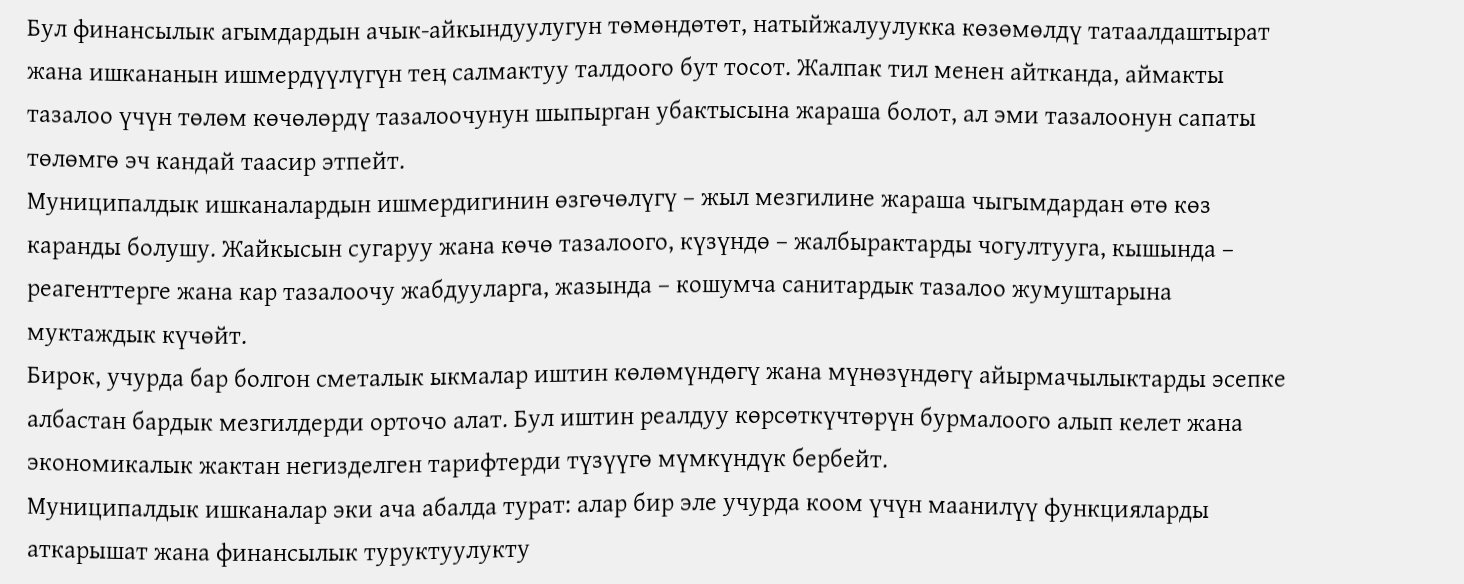Бул финансылык агымдардын ачык-айкындуулугун төмөндөтөт, натыйжалуулукка көзөмөлдү татаалдаштырат жана ишкананын ишмердүүлүгүн тең салмактуу талдоого бут тосот. Жалпак тил менен айтканда, аймакты тазалоо үчүн төлөм көчөлөрдү тазалоочунун шыпырган убактысына жараша болот, ал эми тазалоонун сапаты төлөмгө эч кандай таасир этпейт.
Муниципалдык ишканалардын ишмердигинин өзгөчөлүгү – жыл мезгилине жараша чыгымдардан өтө көз каранды болушу. Жайкысын сугаруу жана көчө тазалоого, күзүндө – жалбырактарды чогултууга, кышында – реагенттерге жана кар тазалоочу жабдууларга, жазында – кошумча санитардык тазалоо жумуштарына муктаждык күчөйт.
Бирок, учурда бар болгон сметалык ыкмалар иштин көлөмүндөгү жана мүнөзүндөгү айырмачылыктарды эсепке албастан бардык мезгилдерди орточо алат. Бул иштин реалдуу көрсөткүчтөрүн бурмалоого алып келет жана экономикалык жактан негизделген тарифтерди түзүүгө мүмкүндүк бербейт.
Муниципалдык ишканалар эки ача абалда турат: алар бир эле учурда коом үчүн маанилүү функцияларды аткарышат жана финансылык туруктуулукту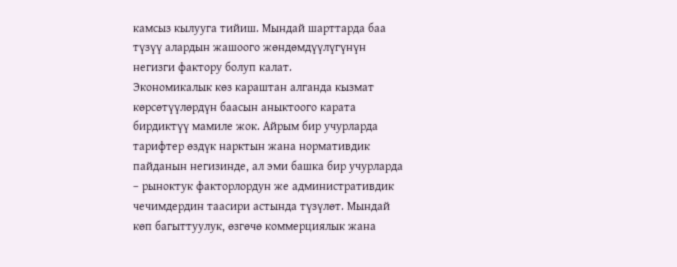камсыз кылууга тийиш. Мындай шарттарда баа түзүү алардын жашоого жөндөмдүүлүгүнүн негизги фактору болуп калат.
Экономикалык көз караштан алганда кызмат көрсөтүүлөрдүн баасын аныктоого карата бирдиктүү мамиле жок. Айрым бир учурларда тарифтер өздүк нарктын жана нормативдик пайданын негизинде, ал эми башка бир учурларда – рыноктук факторлордун же административдик чечимдердин таасири астында түзүлөт. Мындай көп багыттуулук, өзгөчө коммерциялык жана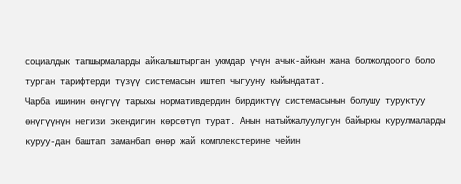социалдык тапшырмаларды айкалыштырган уюмдар үчүн ачык-айкын жана болжолдоого боло турган тарифтерди түзүү системасын иштеп чыгууну кыйындатат.
Чарба ишинин өнүгүү тарыхы нормативдердин бирдиктүү системасынын болушу туруктуу өнүгүүнүн негизи экендигин көрсөтүп турат. Анын натыйжалуулугун байыркы курулмаларды куруу-дан баштап заманбап өнөр жай комплекстерине чейин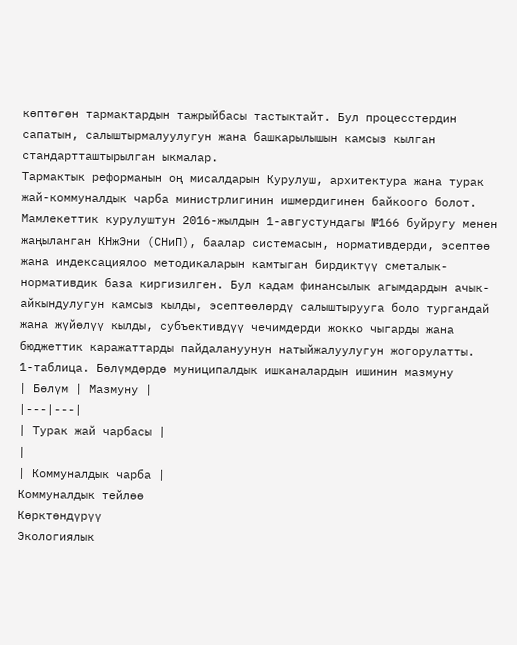көптөгөн тармактардын тажрыйбасы тастыктайт. Бул процесстердин сапатын, салыштырмалуулугун жана башкарылышын камсыз кылган стандартташтырылган ыкмалар.
Тармактык реформанын оң мисалдарын Курулуш, архитектура жана турак жай-коммуналдык чарба министрлигинин ишмердигинен байкоого болот. Мамлекеттик курулуштун 2016-жылдын 1-августундагы №166 буйругу менен жаңыланган КНжЭни (СНиП), баалар системасын, нормативдерди, эсептөө жана индексациялоо методикаларын камтыган бирдиктүү сметалык-нормативдик база киргизилген. Бул кадам финансылык агымдардын ачык-айкындулугун камсыз кылды, эсептөөлөрдү салыштырууга боло тургандай жана жүйөлүү кылды, субъективдүү чечимдерди жокко чыгарды жана бюджеттик каражаттарды пайдалануунун натыйжалуулугун жогорулатты.
1-таблица. Бөлүмдөрдө муниципалдык ишканалардын ишинин мазмуну
| Бөлүм | Мазмуну |
|---|---|
| Турак жай чарбасы |
|
| Коммуналдык чарба |
Коммуналдык тейлөө
Көрктөндүрүү
Экологиялык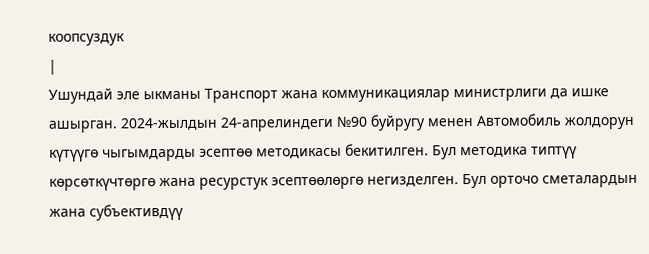коопсуздук
|
Ушундай эле ыкманы Транспорт жана коммуникациялар министрлиги да ишке ашырган. 2024-жылдын 24-апрелиндеги №90 буйругу менен Автомобиль жолдорун күтүүгө чыгымдарды эсептөө методикасы бекитилген. Бул методика типтүү көрсөткүчтөргө жана ресурстук эсептөөлөргө негизделген. Бул орточо сметалардын жана субъективдүү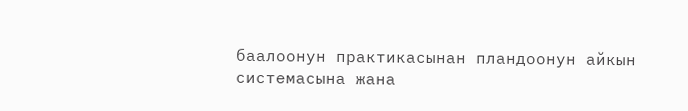баалоонун практикасынан пландоонун айкын системасына жана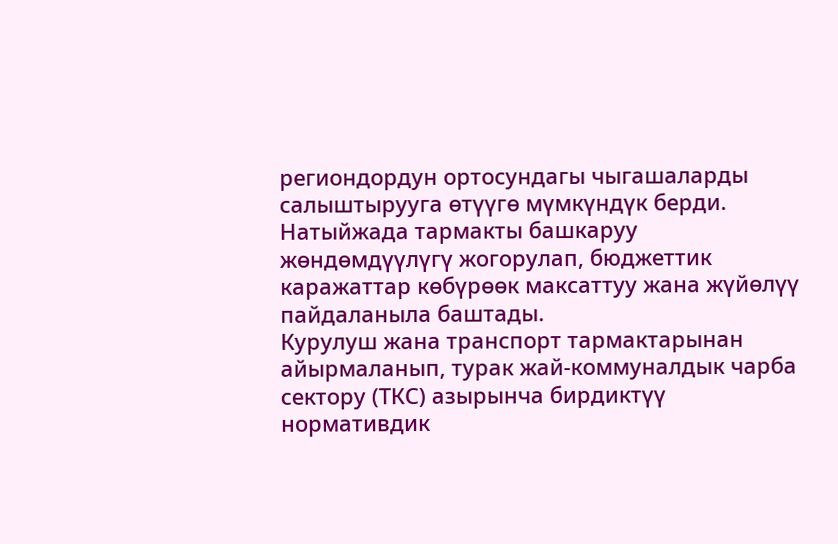региондордун ортосундагы чыгашаларды салыштырууга өтүүгө мүмкүндүк берди. Натыйжада тармакты башкаруу жөндөмдүүлүгү жогорулап, бюджеттик каражаттар көбүрөөк максаттуу жана жүйөлүү пайдаланыла баштады.
Курулуш жана транспорт тармактарынан айырмаланып, турак жай-коммуналдык чарба сектору (ТКС) азырынча бирдиктүү нормативдик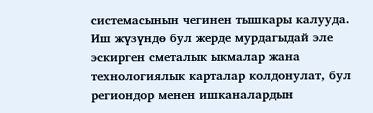системасынын чегинен тышкары калууда. Иш жүзүндө бул жерде мурдагыдай эле эскирген сметалык ыкмалар жана технологиялык карталар колдонулат, бул региондор менен ишканалардын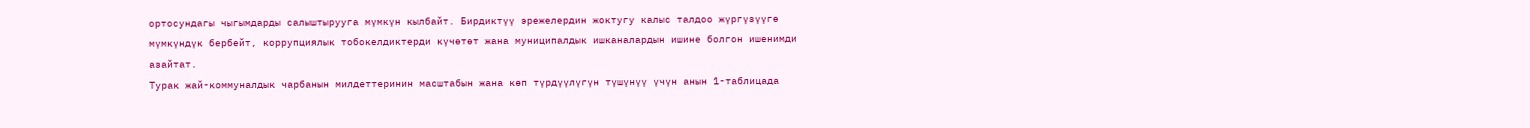ортосундагы чыгымдарды салыштырууга мүмкүн кылбайт. Бирдиктүү эрежелердин жоктугу калыс талдоо жүргүзүүгө мүмкүндүк бербейт, коррупциялык тобокелдиктерди күчөтөт жана муниципалдык ишканалардын ишине болгон ишенимди азайтат.
Турак жай-коммуналдык чарбанын милдеттеринин масштабын жана көп түрдүүлүгүн түшүнүү үчүн анын 1-таблицада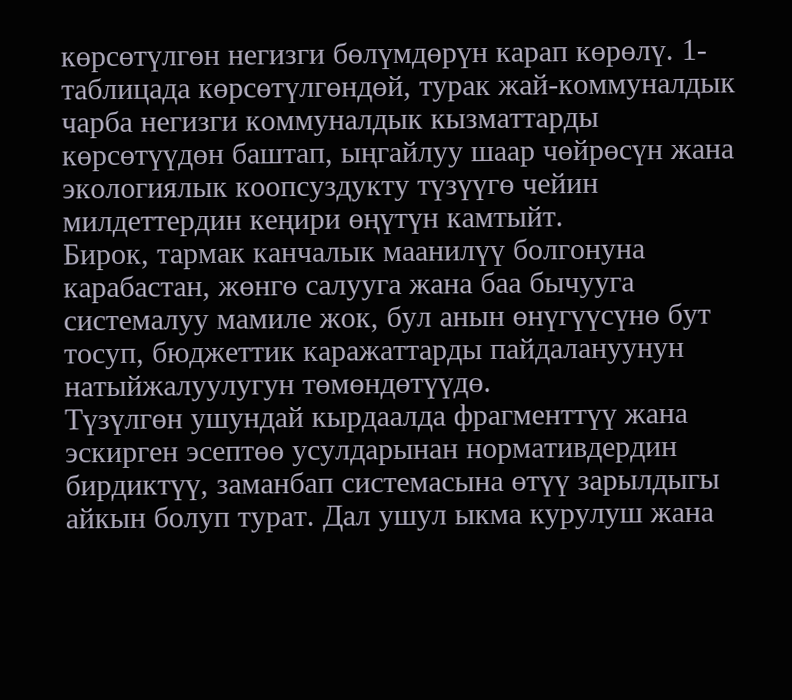көрсөтүлгөн негизги бөлүмдөрүн карап көрөлү. 1-таблицада көрсөтүлгөндөй, турак жай-коммуналдык чарба негизги коммуналдык кызматтарды көрсөтүүдөн баштап, ыңгайлуу шаар чөйрөсүн жана экологиялык коопсуздукту түзүүгө чейин милдеттердин кеңири өңүтүн камтыйт.
Бирок, тармак канчалык маанилүү болгонуна карабастан, жөнгө салууга жана баа бычууга системалуу мамиле жок, бул анын өнүгүүсүнө бут тосуп, бюджеттик каражаттарды пайдалануунун натыйжалуулугун төмөндөтүүдө.
Түзүлгөн ушундай кырдаалда фрагменттүү жана эскирген эсептөө усулдарынан нормативдердин бирдиктүү, заманбап системасына өтүү зарылдыгы айкын болуп турат. Дал ушул ыкма курулуш жана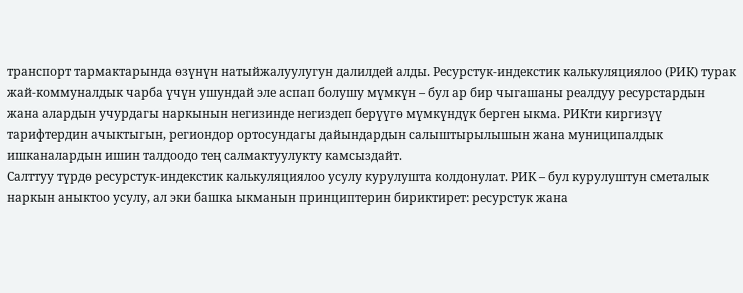транспорт тармактарында өзүнүн натыйжалуулугун далилдей алды. Ресурстук-индекстик калькуляциялоо (РИК) турак жай-коммуналдык чарба үчүн ушундай эле аспап болушу мүмкүн – бул ар бир чыгашаны реалдуу ресурстардын жана алардын учурдагы наркынын негизинде негиздеп берүүгө мүмкүндүк берген ыкма. РИКти киргизүү тарифтердин ачыктыгын, региондор ортосундагы дайындардын салыштырылышын жана муниципалдык ишканалардын ишин талдоодо тең салмактуулукту камсыздайт.
Салттуу түрдө ресурстук-индекстик калькуляциялоо усулу курулушта колдонулат. РИК – бул курулуштун сметалык наркын аныктоо усулу, ал эки башка ыкманын принциптерин бириктирет: ресурстук жана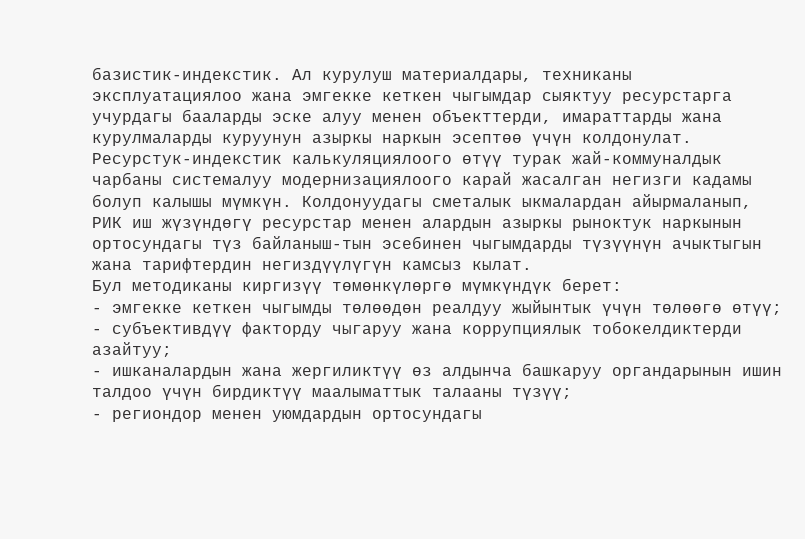базистик-индекстик. Ал курулуш материалдары, техниканы эксплуатациялоо жана эмгекке кеткен чыгымдар сыяктуу ресурстарга учурдагы бааларды эске алуу менен объекттерди, имараттарды жана курулмаларды куруунун азыркы наркын эсептөө үчүн колдонулат.
Ресурстук-индекстик калькуляциялоого өтүү турак жай-коммуналдык чарбаны системалуу модернизациялоого карай жасалган негизги кадамы болуп калышы мүмкүн. Колдонуудагы сметалык ыкмалардан айырмаланып, РИК иш жүзүндөгү ресурстар менен алардын азыркы рыноктук наркынын ортосундагы түз байланыш-тын эсебинен чыгымдарды түзүүнүн ачыктыгын жана тарифтердин негиздүүлүгүн камсыз кылат.
Бул методиканы киргизүү төмөнкүлөргө мүмкүндүк берет:
- эмгекке кеткен чыгымды төлөөдөн реалдуу жыйынтык үчүн төлөөгө өтүү;
- субъективдүү факторду чыгаруу жана коррупциялык тобокелдиктерди азайтуу;
- ишканалардын жана жергиликтүү өз алдынча башкаруу органдарынын ишин талдоо үчүн бирдиктүү маалыматтык талааны түзүү;
- региондор менен уюмдардын ортосундагы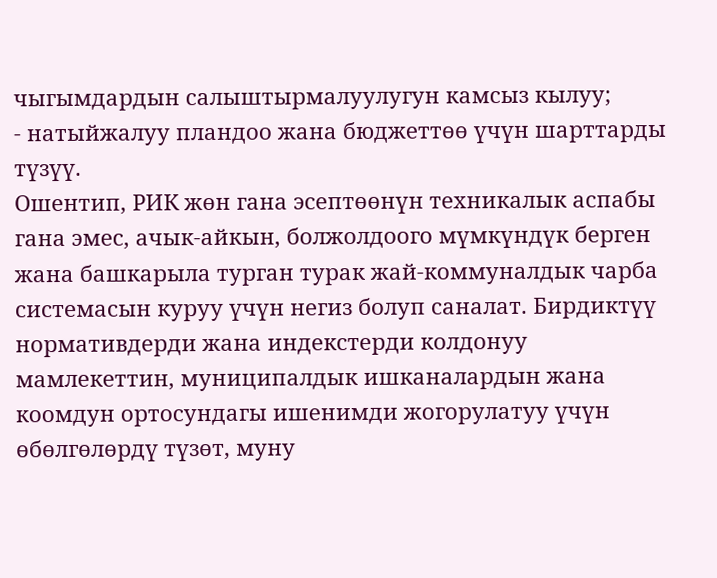чыгымдардын салыштырмалуулугун камсыз кылуу;
- натыйжалуу пландоо жана бюджеттөө үчүн шарттарды түзүү.
Ошентип, РИК жөн гана эсептөөнүн техникалык аспабы гана эмес, ачык-айкын, болжолдоого мүмкүндүк берген жана башкарыла турган турак жай-коммуналдык чарба системасын куруу үчүн негиз болуп саналат. Бирдиктүү нормативдерди жана индекстерди колдонуу мамлекеттин, муниципалдык ишканалардын жана коомдун ортосундагы ишенимди жогорулатуу үчүн өбөлгөлөрдү түзөт, муну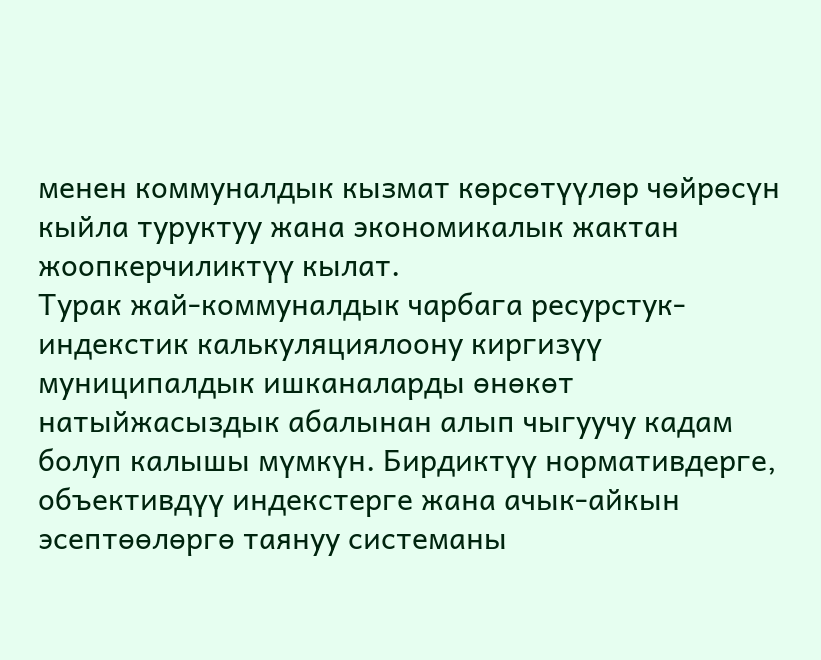менен коммуналдык кызмат көрсөтүүлөр чөйрөсүн кыйла туруктуу жана экономикалык жактан жоопкерчиликтүү кылат.
Турак жай-коммуналдык чарбага ресурстук-индекстик калькуляциялоону киргизүү муниципалдык ишканаларды өнөкөт натыйжасыздык абалынан алып чыгуучу кадам болуп калышы мүмкүн. Бирдиктүү нормативдерге, объективдүү индекстерге жана ачык-айкын эсептөөлөргө таянуу системаны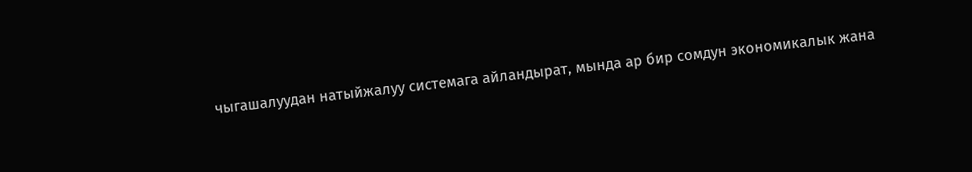чыгашалуудан натыйжалуу системага айландырат, мында ар бир сомдун экономикалык жана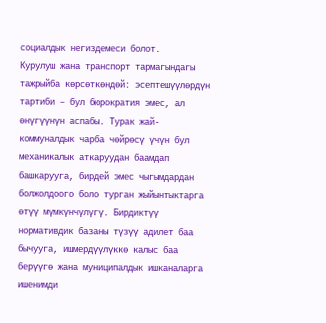социалдык негиздемеси болот.
Курулуш жана транспорт тармагындагы тажрыйба көрсөткөндөй: эсептешүүлөрдүн тартиби – бул бюрократия эмес, ал өнүгүүнүн аспабы. Турак жай-коммуналдык чарба чөйрөсү үчүн бул механикалык аткаруудан баамдап башкарууга, бирдей эмес чыгымдардан болжолдоого боло турган жыйынтыктарга өтүү мүмкүнчүлүгү. Бирдиктүү нормативдик базаны түзүү адилет баа бычууга, ишмердүүлүккө калыс баа берүүгө жана муниципалдык ишканаларга ишенимди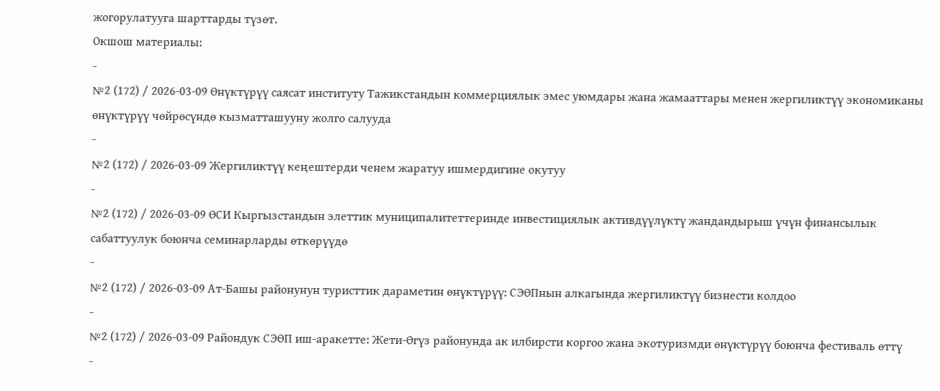жогорулатууга шарттарды түзөт.
Окшош материалы:
-
№2 (172) / 2026-03-09 Өнүктүрүү саясат институту Тажикстандын коммерциялык эмес уюмдары жана жамааттары менен жергиликтүү экономиканы өнүктүрүү чөйрөсүндө кызматташууну жолго салууда
-
№2 (172) / 2026-03-09 Жергиликтүү кеңештерди ченем жаратуу ишмердигине окутуу
-
№2 (172) / 2026-03-09 ӨСИ Кыргызстандын элеттик муниципалитеттеринде инвестициялык активдүүлүктү жандандырыш үчүн финансылык сабаттуулук боюнча семинарларды өткөрүүдө
-
№2 (172) / 2026-03-09 Ат-Башы районунун туристтик дараметин өнүктүрүү: СЭӨПнын алкагында жергиликтүү бизнести колдоо
-
№2 (172) / 2026-03-09 Райондук СЭӨП иш-аракетте: Жети-Өгүз районунда ак илбирсти коргоо жана экотуризмди өнүктүрүү боюнча фестиваль өттү
-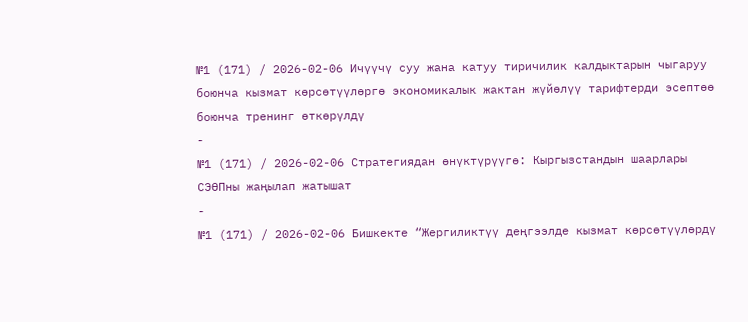№1 (171) / 2026-02-06 Ичүүчү суу жана катуу тиричилик калдыктарын чыгаруу боюнча кызмат көрсөтүүлөргө экономикалык жактан жүйөлүү тарифтерди эсептөө боюнча тренинг өткөрүлдү
-
№1 (171) / 2026-02-06 Стратегиядан өнүктүрүүгө: Кыргызстандын шаарлары СЭӨПны жаңылап жатышат
-
№1 (171) / 2026-02-06 Бишкекте “Жергиликтүү деңгээлде кызмат көрсөтүүлөрдү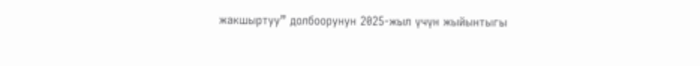жакшыртуу” долбоорунун 2025-жыл үчүн жыйынтыгы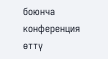боюнча конференция өттү